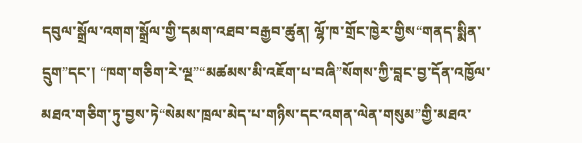དབུལ་སྒྲོལ་འགག་སྒྲོལ་གྱི་དམག་འཐབ་བརྒྱབ་ཚུན། ལྷོ་ཁ་གྲོང་ཁྱེར་གྱིས“གནད་སྨིན་དྲུག”དང་། “ཁག་གཅིག་རེ་ལྔ”“མཚམས་མི་འཇོག་པ་བཞི”སོགས་ཀྱི་བླང་བྱ་དོན་འཁྱོལ་མཐའ་གཅིག་ཏུ་བྱས་ཏེ“སེམས་ཁྲལ་མེད་པ་གཉིས་དང་འགན་ལེན་གསུམ”གྱི་མཐའ་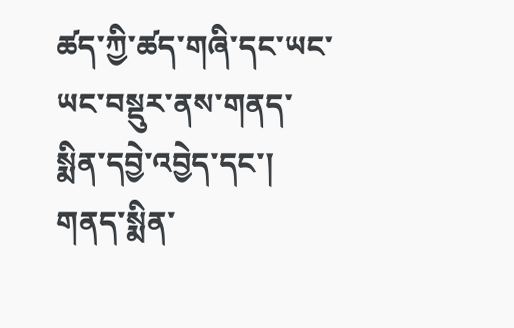ཚད་ཀྱི་ཚད་གཞི་དང་ཡང་ཡང་བསྡུར་ནས་གནད་སྨིན་དབྱེ་འབྱེད་དང་། གནད་སྨིན་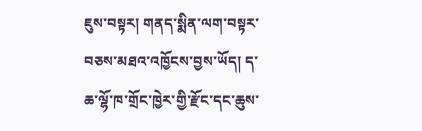ཇུས་བསྟར། གནད་སྨིན་ལག་བསྟར་བཅས་མཐའ་འཁྱོངས་བྱས་ཡོད། ད་ཆ་ལྷོ་ཁ་གྲོང་ཁྱེར་གྱི་རྫོང་དང་ཆུས་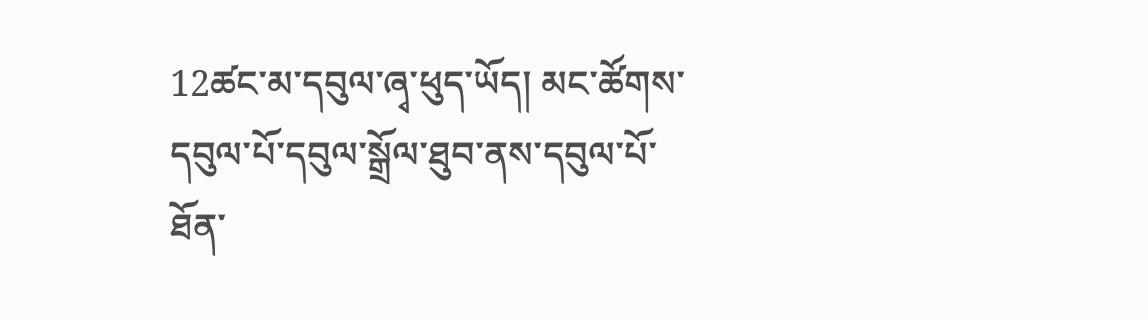12ཚང་མ་དབུལ་ཞྭ་ཕུད་ཡོད། མང་ཚོགས་དབུལ་པོ་དབུལ་སྒྲོལ་ཐུབ་ནས་དབུལ་པོ་ཐོན་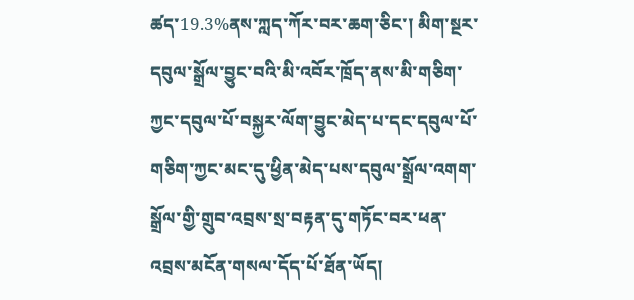ཚད་19.3%ནས་ཀླད་ཀོར་བར་ཆག་ཅིང་། མིག་སྔར་དབུལ་སྒྲོལ་བྱུང་བའི་མི་འབོར་ཁྲོད་ནས་མི་གཅིག་ཀྱང་དབུལ་པོ་བསྐྱར་ལོག་བྱུང་མེད་པ་དང་དབུལ་པོ་གཅིག་ཀྱང་མང་དུ་ཕྱིན་མེད་པས་དབུལ་སྒྲོལ་འགག་སྒྲོལ་གྱི་གྲུབ་འབྲས་སྲ་བརྟན་དུ་གཏོང་བར་ཕན་འབྲས་མངོན་གསལ་དོད་པོ་ཐོན་ཡོད།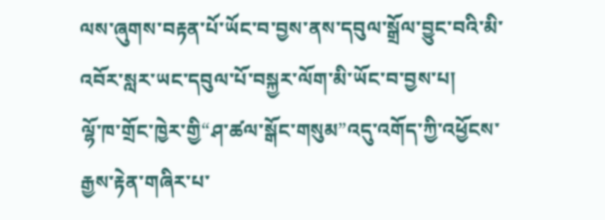ལས་ཞུགས་བརྟན་པོ་ཡོང་བ་བྱས་ནས་དབུལ་སྒྲོལ་བྱུང་བའི་མི་འབོར་སླར་ཡང་དབུལ་པོ་བསྐྱར་ལོག་མི་ཡོང་བ་བྱས་པ།
ལྷོ་ཁ་གྲོང་ཁྱེར་གྱི“ཤ་ཚལ་སྒོང་གསུམ”འདུ་འགོད་ཀྱི་འཕྱོངས་རྒྱས་རྟེན་གཞིར་པ་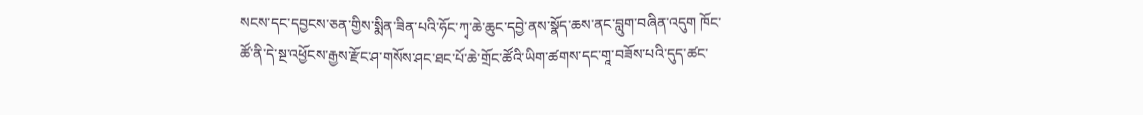སངས་དང་དབྱངས་ཅན་གྱིས་སྨིན་ཟིན་པའི་ཧོང་ཀྭ་ཆེ་ཆུང་དབྱེ་ནས་སྣོད་ཆས་ནང་བླུག་བཞིན་འདུག ཁོང་ཚོ་ནི་དེ་སྔ་འཕྱོངས་རྒྱས་རྫོང་ཤ་གསོས་ཤང་ཐང་པོ་ཆེ་གྲོང་ཚོའི་ཡིག་ཚགས་དང་གཱ་བཟོས་པའི་དུད་ཚང་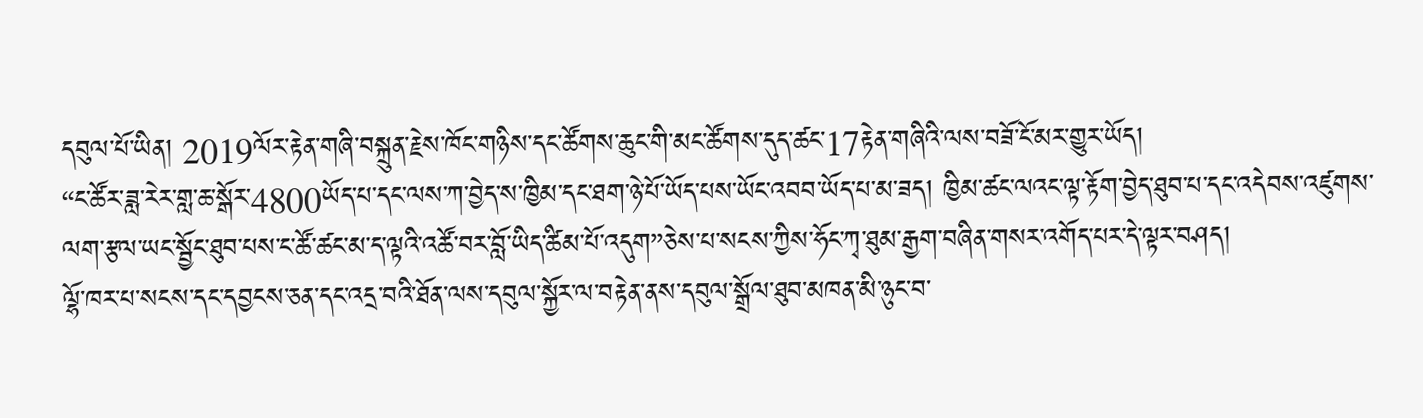དབུལ་པོ་ཡིན། 2019ལོར་རྟེན་གཞི་བསྐྲུན་རྗེས་ཁོང་གཉིས་དང་ཚོགས་ཆུང་གི་མང་ཚོགས་དུད་ཚང་17རྟེན་གཞིའི་ལས་བཟོ་ངོ་མར་གྱུར་ཡོད།
“ང་ཚོར་ཟླ་རེར་གླ་ཆ་སྒོར་4800ཡོད་པ་དང་ལས་ཀ་བྱེད་ས་ཁྱིམ་དང་ཐག་ཉེ་པོ་ཡོད་པས་ཡོང་འབབ་ཡོད་པ་མ་ཟད། ཁྱིམ་ཚང་ལའང་ལྟ་རྟོག་བྱེད་ཐུབ་པ་དང་འདེབས་འཛུགས་ལག་རྩལ་ཡང་སྦྱོང་ཐུབ་པས་ང་ཚོ་ཚང་མ་ད་ལྟའི་འཚོ་བར་བློ་ཡིད་ཚིམ་པོ་འདུག”ཅེས་པ་སངས་ཀྱིས་ཧོང་ཀྭ་ཐུམ་རྒྱག་བཞིན་གསར་འགོད་པར་དེ་ལྟར་བཤད།
ལྷོ་ཁར་པ་སངས་དང་དབྱངས་ཅན་དང་འདྲ་བའི་ཐོན་ལས་དབུལ་སྐྱོར་ལ་བརྟེན་ནས་དབུལ་སྒྲོལ་ཐུབ་མཁན་མི་ཉུང་བ་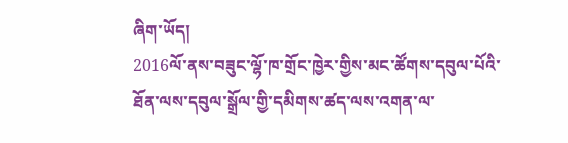ཞིག་ཡོད།
2016ལོ་ནས་བཟུང་ལྷོ་ཁ་གྲོང་ཁྱེར་གྱིས་མང་ཚོགས་དབུལ་པོའི་ཐོན་ལས་དབུལ་སྒྲོལ་གྱི་དམིགས་ཚད་ལས་འགན་ལ་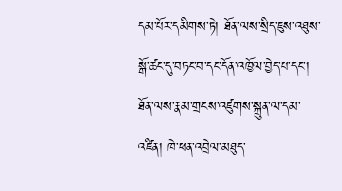དམ་པོར་དམིགས་ཏེ། ཐོན་ལས་སྲིད་ཇུས་འཐུས་སྒོ་ཚང་དུ་བཏང་བ་དང་དོན་འཁྱོལ་བྱེད་པ་དང་། ཐོན་ལས་རྣམ་གྲངས་འཛུགས་སྐྲུན་ལ་དམ་འཛིན། ཁེ་ཕན་འབྲེལ་མཐུད་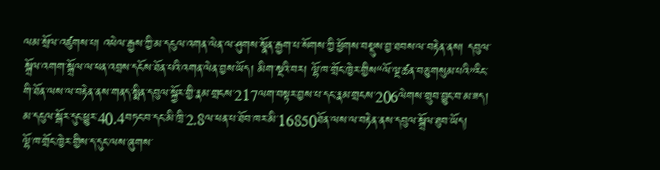ལམ་སྲོལ་འཛུགས་པ། འཕེལ་རྒྱས་ཀྱི་མ་དངུལ་འགན་ལེན་ལ་ཤུགས་སྣོན་རྒྱག་པ་སོགས་ཀྱི་ཕྱོགས་བསྡུས་བྱ་ཐབས་ལ་བརྟེན་ནས། དབུལ་སྒྲོལ་འགག་སྒྲོལ་ལ་ཕན་འབྲས་དངོས་ཐོན་པའི་འགན་ལེན་བྱས་ཡོད། མིག་སྔའི་བར། ལྷོ་ཁ་གྲོང་ཁྱེར་གྱིས“ལོ་ལྔ་ཚན་བཅུ་གསུམ་པའི”རིང་གི་ཐོན་ལས་ལ་བརྟེན་ནས་གནད་སྨིན་དབུལ་སྐྱོར་གྱི་རྣམ་གྲངས་217ལག་བསྟར་བྱས་པ་དང་རྣམ་གྲངས་206ལེགས་གྲུབ་བྱུང་བ་མ་ཟད། མ་དངུལ་སྒོར་དུང་ཕྱུར་40.4བཏང་བ་དང་མི་ཁྲི་2.8ལ་ཕན་པ་ཐོབ་ཁར་མི་16850ཐོན་ལས་ལ་བརྟེན་ནས་དབུལ་སྒྲོལ་ཐུབ་ཡོད།
ལྷོ་ཁ་གྲོང་ཁྱེར་གྱིས་ད་དུང་ལས་ཞུགས་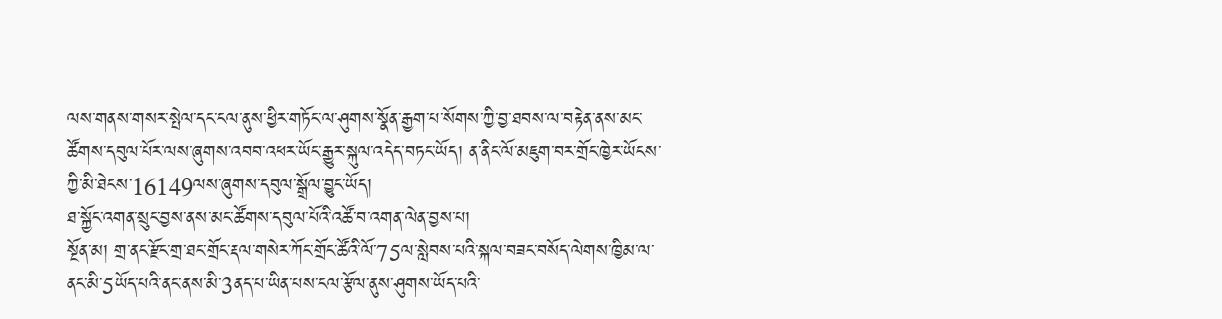ལས་གནས་གསར་སྤེལ་དང་ངལ་ནུས་ཕྱིར་གཏོང་ལ་ཤུགས་སྣོན་རྒྱག་པ་སོགས་ཀྱི་བྱ་ཐབས་ལ་བརྟེན་ནས་མང་ཚོགས་དབུལ་པོར་ལས་ཞུགས་འབབ་འཕར་ཡོང་རྒྱུར་སྐུལ་འདེད་བཏང་ཡོད། ན་ནིང་ལོ་མཇུག་བར་གྲོང་ཁྱེར་ཡོངས་ཀྱི་མི་ཐེངས་16149ལས་ཞུགས་དབུལ་སྒྲོལ་བྱུང་ཡོད།
ཐ་སྐྱོང་འགན་སྲུང་བྱས་ནས་མང་ཚོགས་དབུལ་པོའི་འཚོ་བ་འགན་ལེན་བྱས་པ།
སྔོན་མ། གྲ་ནང་རྫོང་གྲ་ཐང་གྲོང་རྡལ་གསེར་ཀོང་གྲོང་ཚོའི་ལོ་75ལ་སླེབས་པའི་སྐལ་བཟང་བསོད་ལེགས་ཁྱིམ་ལ་ནང་མི་5ཡོད་པའི་ནང་ནས་མི་3ནད་པ་ཡིན་པས་ངལ་རྩོལ་ནུས་ཤུགས་ཡོད་པའི་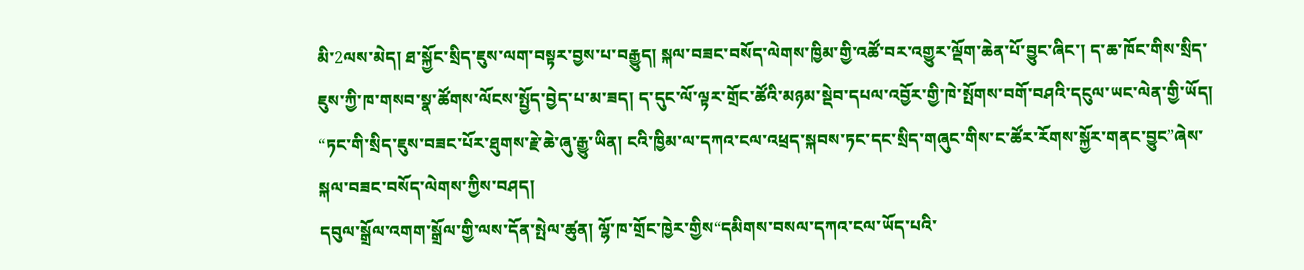མི་2ལས་མེད། ཐ་སྐྱོང་སྲིད་ཇུས་ལག་བསྟར་བྱས་པ་བརྒྱུད། སྐལ་བཟང་བསོད་ལེགས་ཁྱིམ་གྱི་འཚོ་བར་འགྱུར་ལྡོག་ཆེན་པོ་བྱུང་ཞིང་། ད་ཆ་ཁོང་གིས་སྲིད་ཇུས་ཀྱི་ཁ་གསབ་སྣ་ཚོགས་ལོངས་སྤྱོད་བྱེད་པ་མ་ཟད། ད་དུང་ལོ་ལྟར་གྲོང་ཚོའི་མཉམ་སྡེབ་དཔལ་འབྱོར་གྱི་ཁེ་སྤོགས་བགོ་བཤའི་དངུལ་ཡང་ལེན་གྱི་ཡོད། “ཏང་གི་སྲིད་ཇུས་བཟང་པོར་ཐུགས་རྗེ་ཆེ་ཞུ་རྒྱུ་ཡིན། ངའི་ཁྱིམ་ལ་དཀའ་ངལ་འཕྲད་སྐབས་ཏང་དང་སྲིད་གཞུང་གིས་ང་ཚོར་རོགས་སྐྱོར་གནང་བྱུང”ཞེས་སྐལ་བཟང་བསོད་ལེགས་ཀྱིས་བཤད།
དབུལ་སྒྲོལ་འགག་སྒྲོལ་གྱི་ལས་དོན་སྤེལ་ཚུན། ལྷོ་ཁ་གྲོང་ཁྱེར་གྱིས“དམིགས་བསལ་དཀའ་ངལ་ཡོད་པའི་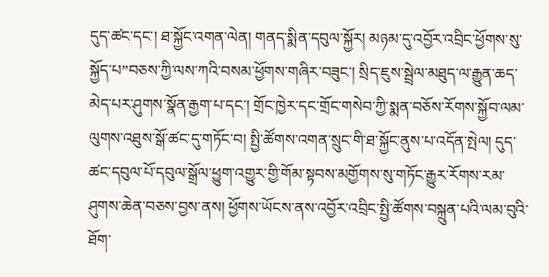དུད་ཚང་དང་། ཐ་སྐྱོང་འགན་ལེན། གནད་སྨིན་དབུལ་སྐྱོར། མཉམ་དུ་འབྱོར་འབྲིང་ཕྱོགས་སུ་སྐྱོད་པ”བཅས་ཀྱི་ལས་ཀའི་བསམ་ཕྱོགས་གཞིར་བཟུང་། སྲིད་ཇུས་སྦྲེལ་མཐུད་ལ་རྒྱུན་ཆད་མེད་པར་ཤུགས་སྣོན་རྒྱག་པ་དང་། གྲོང་ཁྱེར་དང་གྲོང་གསེབ་ཀྱི་སྨན་བཅོས་རོགས་སྐྱོབ་ལམ་ལུགས་འཐུས་སྒོ་ཚང་དུ་གཏོང་བ། སྤྱི་ཚོགས་འགན་སྲུང་གི་ཐ་སྐྱོང་ནུས་པ་འདོན་སྤེལ། དུད་ཚང་དབུལ་པོ་དབུལ་སྒྲོལ་ཕྱུག་འགྱུར་གྱི་གོམ་སྟབས་མགྱོགས་སུ་གཏོང་རྒྱུར་རོགས་རམ་ཤུགས་ཆེན་བཅས་བྱས་ནས། ཕྱོགས་ཡོངས་ནས་འབྱོར་འབྲིང་སྤྱི་ཚོགས་བསྐྲུན་པའི་ལམ་བུའི་ཐོག་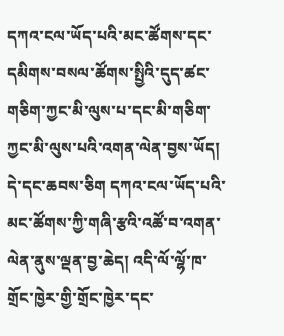དཀའ་ངལ་ཡོད་པའི་མང་ཚོགས་དང་དམིགས་བསལ་ཚོགས་སྤྱིའི་དུད་ཚང་གཅིག་ཀྱང་མི་ལུས་པ་དང་མི་གཅིག་ཀྱང་མི་ལུས་པའི་འགན་ལེན་བྱས་ཡོད།
དེ་དང་ཆབས་ཅིག དཀའ་ངལ་ཡོད་པའི་མང་ཚོགས་ཀྱི་གཞི་རྩའི་འཚོ་བ་འགན་ལེན་ནུས་ལྡན་བྱ་ཆེད། འདི་ལོ་ལྷོ་ཁ་གྲོང་ཁྱེར་གྱི་གྲོང་ཁྱེར་དང་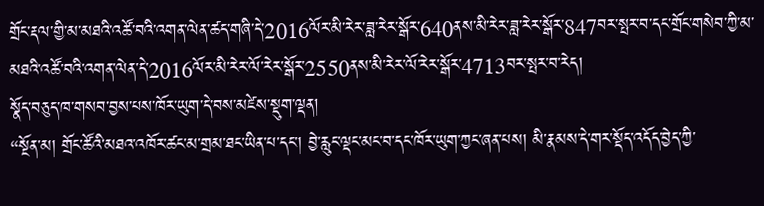གྲོང་རྡལ་གྱི་མ་མཐའི་འཚོ་བའི་འགན་ལེན་ཚད་གཞི་དེ་2016ལོར་མི་རེར་ཟླ་རེར་སྒོར་640ནས་མི་རེར་ཟླ་རེར་སྒོར་847བར་སྤར་བ་དང་གྲོང་གསེབ་ཀྱི་མ་མཐའི་འཚོ་བའི་འགན་ལེན་དེ་2016ལོར་མི་རེར་ལོ་རེར་སྒོར་2550ནས་མི་རེར་ལོ་རེར་སྒོར་4713བར་སྤར་བ་རེད།
སྣོད་བཅུད་ཁ་གསབ་བྱས་པས་ཁོར་ཡུག་དེ་བས་མཛེས་སྡུག་ལྡན།
“སྔོན་མ། གྲོང་ཚོའི་མཐའ་འཁོར་ཚང་མ་གྲམ་ཐང་ཡིན་པ་དང་། བྱེ་རླུང་ལྡང་མང་བ་དང་ཁོར་ཡུག་ཀྱང་ཞན་པས། མི་རྣམས་དེ་གར་སྡོད་འདོད་བྱེད་ཀྱི་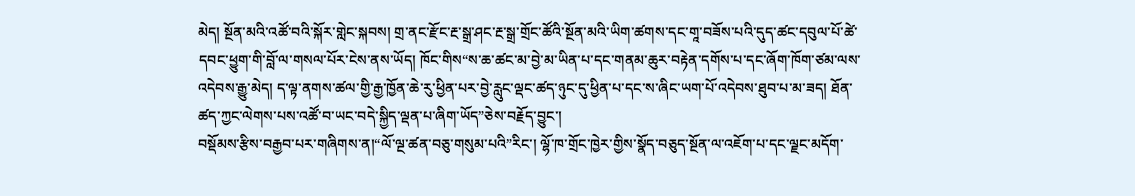མེད། སྔོན་མའི་འཚོ་བའི་སྐོར་གླེང་སྐབས། གྲ་ནང་རྫོང་རྔ་སྒྲ་ཤང་རྔ་སྒྲ་གྲོང་ཚོའི་སྔོན་མའི་ཡིག་ཚགས་དང་གཱ་བཟོས་པའི་དུད་ཚང་དབུལ་པོ་ཚེ་དབང་ཕྱུག་གི་བློ་ལ་གསལ་པོར་ངེས་ནས་ཡོད། ཁོང་གིས“ས་ཆ་ཚང་མ་བྱེ་མ་ཡིན་པ་དང་གནམ་ཆུར་བརྟེན་དགོས་པ་དང་ཞོག་ཁོག་ཙམ་ལས་འདེབས་རྒྱུ་མེད། ད་ལྟ་ནགས་ཚལ་གྱི་རྒྱ་ཁྱོན་ཆེ་རུ་ཕྱིན་པར་བྱེ་རླུང་ལྡང་ཚད་ཉུང་དུ་ཕྱིན་པ་དང་ས་ཞིང་ཡག་པོ་འདེབས་ཐུབ་པ་མ་ཟད། ཐོན་ཚད་ཀྱང་ལེགས་པས་འཚོ་བ་ཡང་བདེ་སྐྱིད་ལྡན་པ་ཞིག་ཡོད”ཅེས་བརྗོད་བྱུང་།
བསྡོམས་རྩིས་བརྒྱབ་པར་གཞིགས་ན།“ལོ་ལྔ་ཚན་བཅུ་གསུམ་པའི”རིང་། ལྷོ་ཁ་གྲོང་ཁྱེར་གྱིས་སྣོད་བཅུད་སྔོན་ལ་འཇོག་པ་དང་ལྗང་མདོག་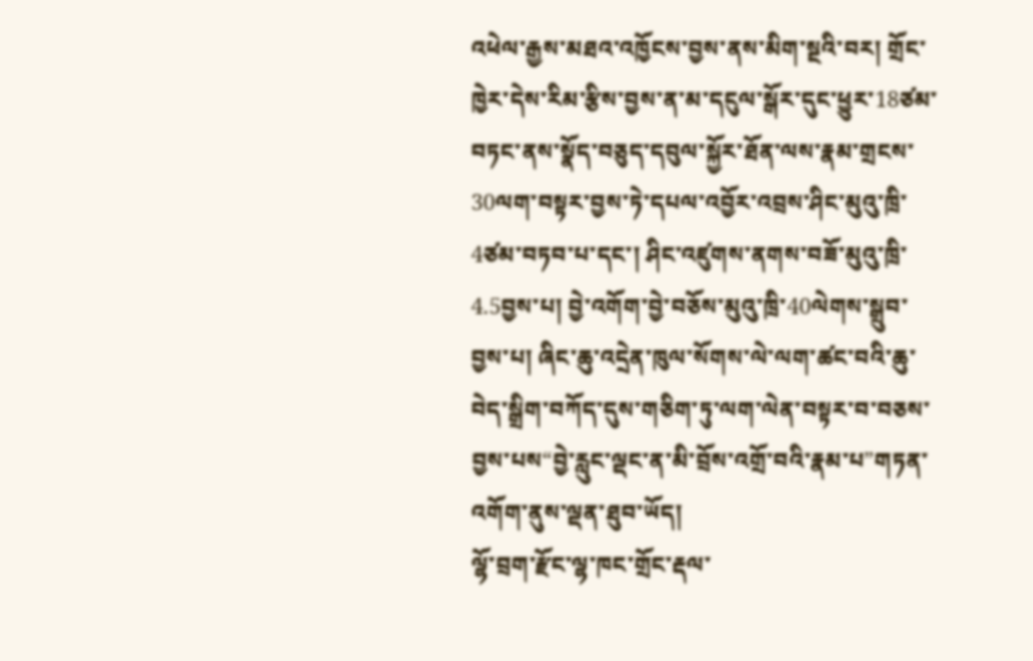འཕེལ་རྒྱས་མཐའ་འཁྱོངས་བྱས་ནས་མིག་སྔའི་བར། གྲོང་ཁྱེར་དེས་རིམ་རྩིས་བྱས་ན་མ་དངུལ་སྒོར་དུང་ཕྱུར་18ཙམ་བཏང་ནས་སྣོད་བཅུད་དབུལ་སྐྱོར་ཐོན་ལས་རྣམ་གྲངས་30ལག་བསྟར་བྱས་ཏེ་དཔལ་འབྱོར་འབྲས་ཤིང་མུའུ་ཁྲི་4ཙམ་བཏབ་པ་དང་། ཤིང་འཛུགས་ནགས་བཟོ་མུའུ་ཁྲི་4.5བྱས་པ། བྱེ་འགོག་བྱེ་བཅོས་མུའུ་ཁྲི་40ལེགས་སྒྲུབ་བྱས་པ། ཞིང་ཆུ་འདྲེན་ཁུལ་སོགས་ལེ་ལག་ཚང་བའི་ཆུ་བེད་སྒྲིག་བཀོད་དུས་གཅིག་ཏུ་ལག་ལེན་བསྟར་བ་བཅས་བྱས་པས“བྱེ་རླུང་ལྡང་ན་མི་བྲོས་འགྲོ་བའི་རྣམ་པ”གཏན་འགོག་ནུས་ལྡན་ཐུབ་ཡོད།
ལྷོ་བྲག་རྫོང་ལྷ་ཁང་གྲོང་རྡལ་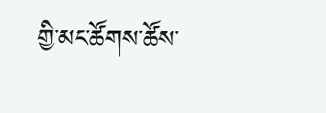གྱི་མང་ཚོགས་ཚོས་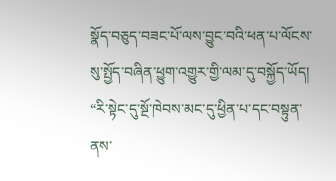སྣོད་བཅུད་བཟང་པོ་ལས་བྱུང་བའི་ཕན་པ་ལོངས་སུ་སྤྱོད་བཞིན་ཕྱུག་འགྱུར་གྱི་ལམ་དུ་བསྐྱོད་ཡོད། “རི་སྟེང་དུ་སྔོ་ཁེབས་མང་དུ་ཕྱིན་པ་དང་བསྟུན་ནས་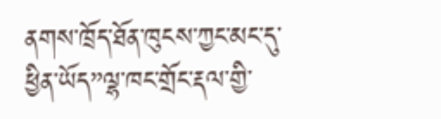ནགས་ཁྲོད་ཐོན་ཁུངས་ཀྱང་མང་དུ་ཕྱིན་ཡོད”ལྷ་ཁང་གྲོང་རྡལ་གྱི་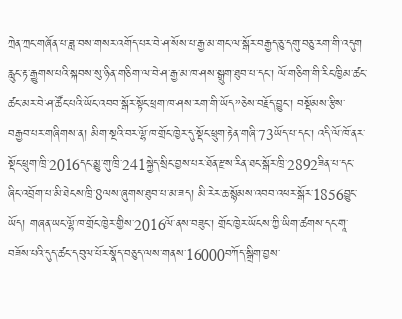ཀྲེན་ཀྲང་གཞོན་པ་ཟླ་བས་གསར་འགོད་པར་བེ་ཤ་སོས་པ་རྒྱ་མ་གང་ལ་སྒོར་བརྒྱད་ཅུ་དགུ་བཅུ་རག་གི་འདུག རླུང་རྟ་རྒྱུགས་པའི་སྐབས་སུ་ཉིན་གཅིག་ལ་བེ་ཤ་རྒྱ་མ་ཁ་ཤས་སྒྲུག་ཐུབ་པ་དང་། ལོ་གཅིག་གི་རིང་ཁྱིམ་ཚང་ཚང་མར་བེ་ཤ་ཚོང་པའི་ཡོང་འབབ་སྒོར་སྟོང་ཕྲག་ཁ་ཤས་རག་གི་ཡོད”ཅེས་བརྗོད་བྱུང་། བསྡོམས་རྩིས་བརྒྱབ་པར་གཞིགས་ན། མིག་སྔའི་བར་ལྷོ་ཁ་གྲོང་ཁྱེར་དུ་སྡོང་ཕྲུག་རྟེན་གཞི་73ཡོད་པ་དང་། འདི་ལོ་ཁོ་ནར་སྡོང་ཕྲུག་ཁྲི་2016དང་མྱུ་གུ་ཁྲི་241སྐྱེད་སྲིང་བྱས་པར་ཐོན་རྫས་རིན་ཐང་སྒོར་ཁྲི་2892ཟིན་པ་དང་ཞིང་འབྲོག་པ་མི་ཐེངས་ཁྲི་8ལས་ཞུགས་ཐུབ་པ་མ་ཟད། མི་རེར་ཆ་སྙོམས་འབབ་འཕར་སྒོར་1856བྱུང་ཡོད། གཞན་ཡང་ལྷོ་ཁ་གྲོང་ཁྱེར་གྱིས་2016ལོ་ནས་བཟུང་། གྲོང་ཁྱེར་ཡོངས་ཀྱི་ཡིག་ཚགས་དང་གཱ་བཟོས་པའི་དུད་ཚང་དབུལ་པོར་སྣོད་བཅུད་ལས་གནས་16000བཀོད་སྒྲིག་བྱས་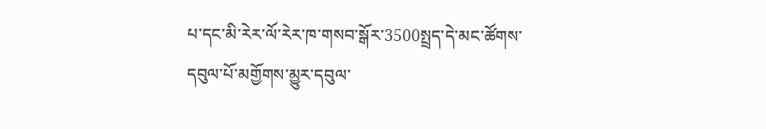པ་དང་མི་རེར་ལོ་རེར་ཁ་གསབ་སྒོར་3500སྤྲད་དེ་མང་ཚོགས་དབུལ་པོ་མགྱོགས་མྱུར་དབུལ་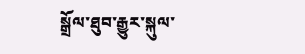སྒྲོལ་ཐུབ་རྒྱུར་སྐུལ་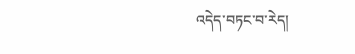འདེད་བཏང་བ་རེད།